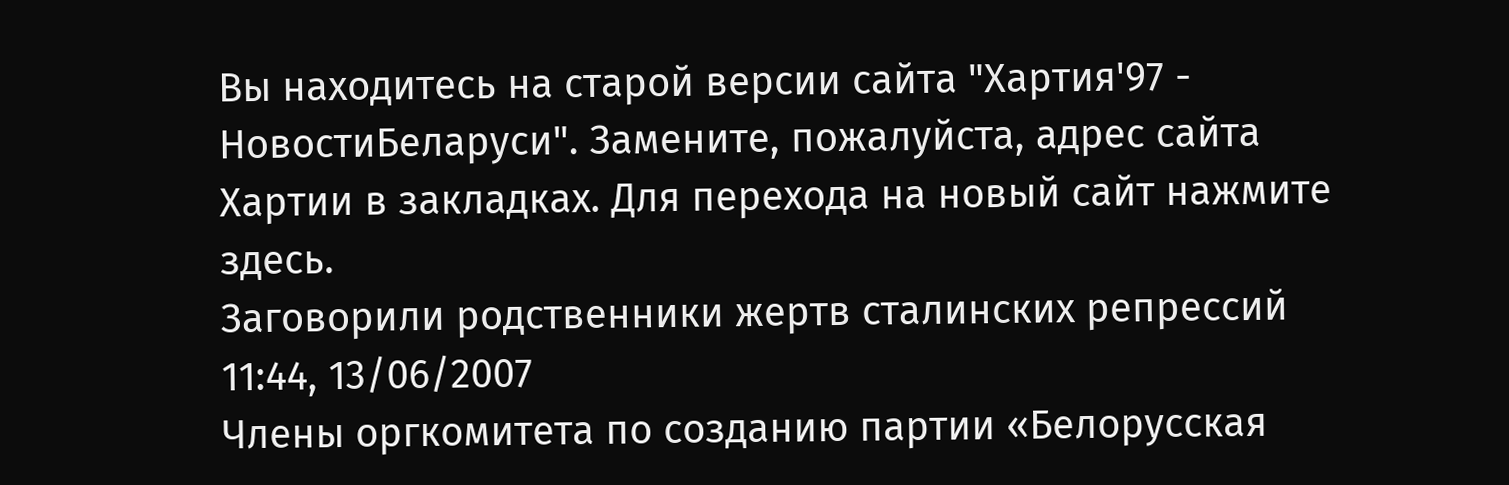Вы находитесь на старой версии сайта "Хартия'97 - НовостиБеларуси". Замените, пожалуйста, адрес сайта Хартии в закладках. Для перехода на новый сайт нажмите здесь.
Заговорили родственники жертв сталинских репрессий 11:44, 13/06/2007
Члены оргкомитета по созданию партии «Белорусская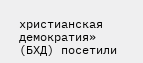христианская демократия» (БХД) посетили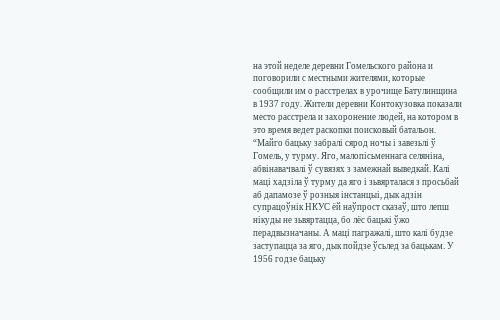на этой неделе деревни Гомельского района и поговорили с местными жителями, которые сообщили им о расстрелах в урочище Батулинщина в 1937 году. Жители деревни Контокузовка показали место расстрела и захоронение людей, на котором в это время ведет раскопки поисковый батальон.
“Майго бацьку забралі сярод ночы і завезьлі ў Гомель, у турму. Яго, малопісьменнага селяніна, абвінавачвалі ў сувязях з замежнай выведкай. Калі маці хадзіла ў турму да яго і зьвярталася з просьбай аб дапамозе ў розныя інстанцыі, дык адзін супрацоўнік НКУС ёй наўпрост сказаў, што лепш нікуды не зьвяртацца, бо лёс бацькі ўжо перадвызначаны. А маці пагражалі, што калі будзе заступацца за яго, дык пойдзе ўсьлед за бацькам. У 1956 годзе бацьку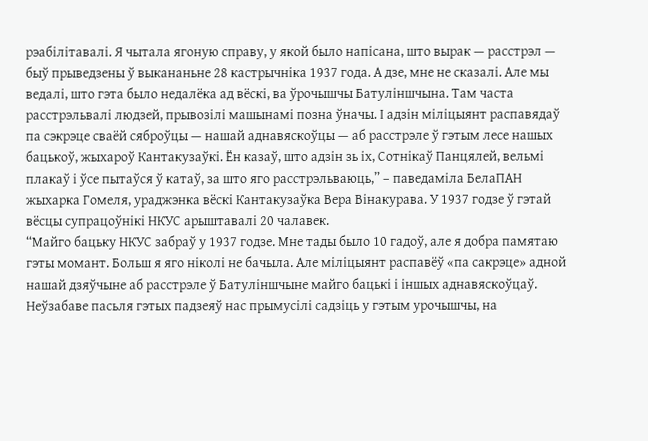рэабілітавалі. Я чытала ягоную справу, у якой было напісана, што вырак — расстрэл — быў прыведзены ў выкананьне 28 кастрычніка 1937 года. А дзе, мне не сказалі. Але мы ведалі, што гэта было недалёка ад вёскі, ва ўрочышчы Батуліншчына. Там часта расстрэльвалі людзей, прывозілі машынамі позна ўначы. І адзін міліцыянт распавядаў па сэкрэце сваёй сяброўцы — нашай аднавяскоўцы — аб расстрэле ў гэтым лесе нашых бацькоў, жыхароў Кантакузаўкі. Ён казаў, што адзін зь іх, Сотнікаў Панцялей, вельмі плакаў і ўсе пытаўся ў катаў, за што яго расстрэльваюць,” – паведаміла БелаПАН жыхарка Гомеля, ураджэнка вёскі Кантакузаўка Вера Вінакурава. У 1937 годзе ў гэтай вёсцы супрацоўнікі НКУС арыштавалі 20 чалавек.
“Майго бацьку НКУС забраў у 1937 годзе. Мне тады было 10 гадоў, але я добра памятаю гэты момант. Больш я яго ніколі не бачыла. Але міліцыянт распавёў «па сакрэце» адной нашай дзяўчыне аб расстрэле ў Батуліншчыне майго бацькі і іншых аднавяскоўцаў. Неўзабаве пасьля гэтых падзеяў нас прымусілі садзіць у гэтым урочышчы, на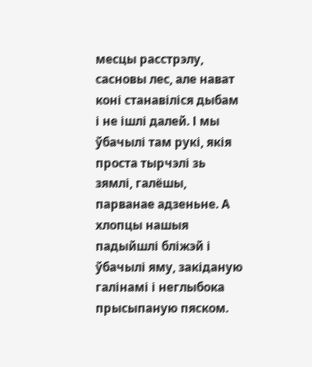месцы расстрэлу, сасновы лес, але нават коні станавіліся дыбам і не ішлі далей. І мы ўбачылі там рукі, якія проста тырчэлі зь зямлі, галёшы, парванае адзеньне. А хлопцы нашыя падыйшлі бліжэй і ўбачылі яму, закіданую галінамі і неглыбока прысыпаную пяском.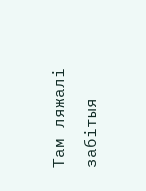Там ляжалі забітыя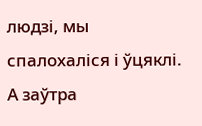людзі, мы спалохаліся і ўцяклі. А заўтра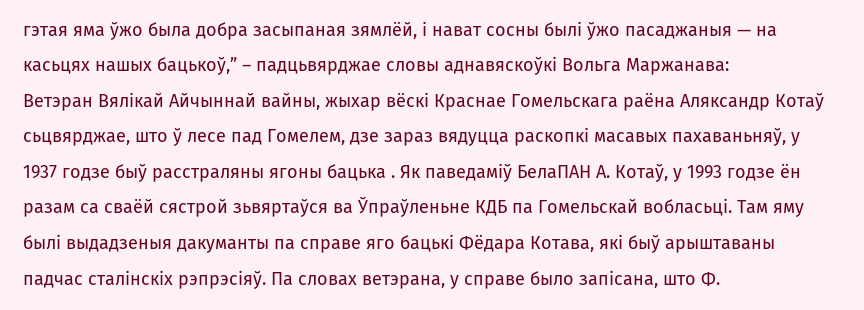гэтая яма ўжо была добра засыпаная зямлёй, і нават сосны былі ўжо пасаджаныя — на касьцях нашых бацькоў,” – падцьвярджае словы аднавяскоўкі Вольга Маржанава:
Ветэран Вялікай Айчыннай вайны, жыхар вёскі Краснае Гомельскага раёна Аляксандр Котаў сьцвярджае, што ў лесе пад Гомелем, дзе зараз вядуцца раскопкі масавых пахаваньняў, у 1937 годзе быў расстраляны ягоны бацька . Як паведаміў БелаПАН А. Котаў, у 1993 годзе ён разам са сваёй сястрой зьвяртаўся ва Ўпраўленьне КДБ па Гомельскай вобласьці. Там яму былі выдадзеныя дакуманты па справе яго бацькі Фёдара Котава, які быў арыштаваны падчас сталінскіх рэпрэсіяў. Па словах ветэрана, у справе было запісана, што Ф.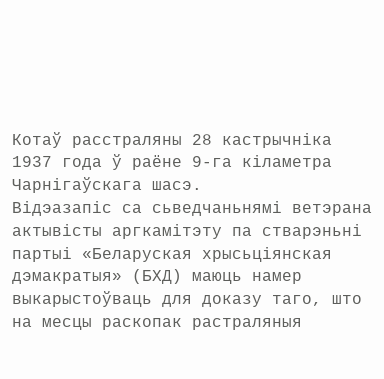Котаў расстраляны 28 кастрычніка 1937 года ў раёне 9-га кіламетра Чарнігаўскага шасэ.
Відэазапіс са сьведчаньнямі ветэрана актывісты аргкамітэту па стварэньні партыі «Беларуская хрысьціянская дэмакратыя» (БХД) маюць намер выкарыстоўваць для доказу таго, што на месцы раскопак растраляныя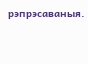рэпрэсаваныя.